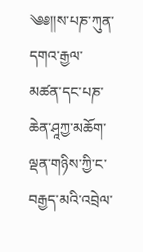༄༅།།ས་པཎ་ཀུན་དགའ་རྒྱལ་མཚན་དང་པཎ་ཆེན་ཤཱཀྱ་མཆོག་ལྡན་གཉིས་ཀྱི་ང་བརྒྱད་མའི་འབྲེལ་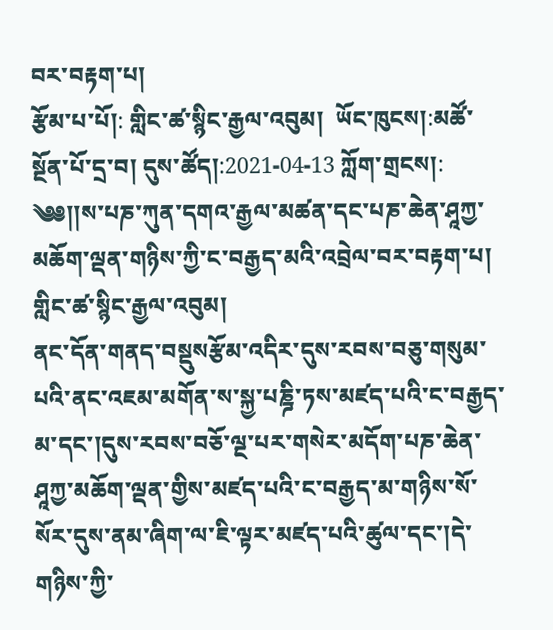བར་བརྟག་པ།
རྩོམ་པ་པོ།: གླིང་ཚ་སྙིང་རྒྱལ་འབུམ།  ཡོང་ཁུངས།:མཚོ་སྔོན་པོ་དྲ་བ། དུས་ཚོད།:2021-04-13 ཀློག་གྲངས།:
༄༅།།ས་པཎ་ཀུན་དགའ་རྒྱལ་མཚན་དང་པཎ་ཆེན་ཤཱཀྱ་མཆོག་ལྡན་གཉིས་ཀྱི་ང་བརྒྱད་མའི་འབྲེལ་བར་བརྟག་པ།
གླིང་ཚ་སྙིང་རྒྱལ་འབུམ།
ནང་དོན་གནད་བསྡུསརྩོམ་འདིར་དུས་རབས་བཅུ་གསུམ་པའི་ནང་འཇམ་མགོན་ས་སྐྱ་པཎྜི་ཏས་མཛད་པའི་ང་བརྒྱད་མ་དང་།དུས་རབས་བཅོ་ལྔ་པར་གསེར་མདོག་པཎ་ཆེན་ཤཱཀྱ་མཆོག་ལྡན་གྱིས་མཛད་པའི་ང་བརྒྱད་མ་གཉིས་སོ་སོར་དུས་ནམ་ཞིག་ལ་ཇི་ལྟར་མཛད་པའི་ཚུལ་དང་།དེ་གཉིས་ཀྱི་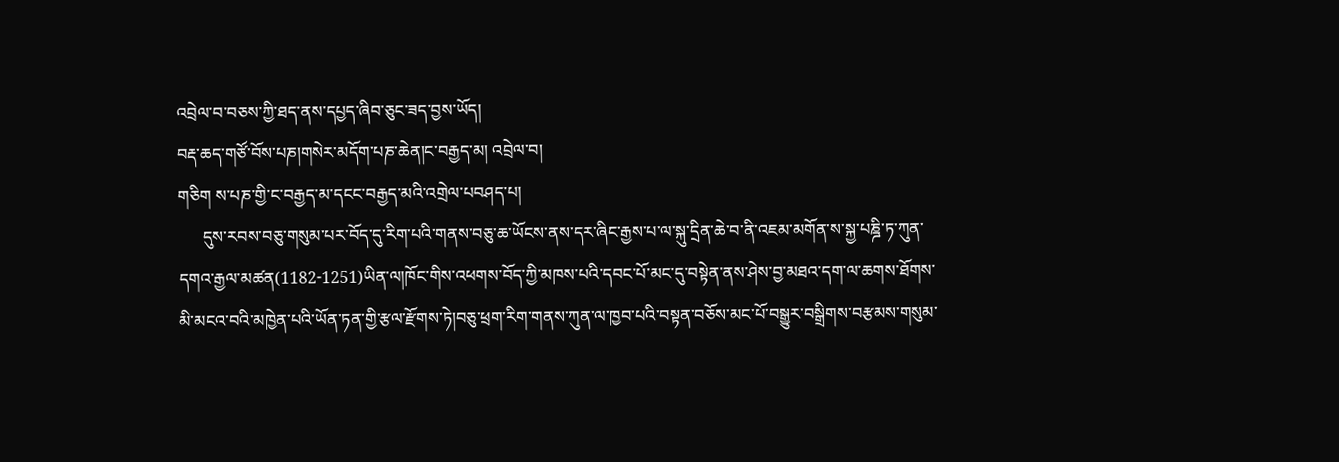འབྲེལ་བ་བཅས་ཀྱི་ཐད་ནས་དཔྱད་ཞིབ་ཅུང་ཟད་བྱས་ཡོད།
བརྡ་ཆད་གཙོ་བོས་པཎ།གསེར་མདོག་པཎ་ཆེན།ང་བརྒྱད་མ། འབྲེལ་བ།
གཅིག ས་པཎ་གྱི་ང་བརྒྱད་མ་དངང་བརྒྱད་མའི་འགྲེལ་པབཤད་པ།
      དུས་རབས་བཅུ་གསུམ་པར་བོད་དུ་རིག་པའི་གནས་བཅུ་ཆ་ཡོངས་ནས་དར་ཞིང་རྒྱས་པ་ལ་སྐུ་དྲིན་ཆེ་བ་ནི་འཇམ་མགོན་ས་སྐྱ་པཎྜི་ཏ་ཀུན་དགའ་རྒྱལ་མཚན(1182-1251)ཡིན་ལ།ཁོང་གིས་འཕགས་བོད་ཀྱི་མཁས་པའི་དབང་པོ་མང་དུ་བསྟེན་ནས་ཤེས་བྱ་མཐའ་དག་ལ་ཆགས་ཐོགས་མི་མངའ་བའི་མཁྱེན་པའི་ཡོན་ཏན་གྱི་རྩལ་རྫོགས་ཏེ།བཅུ་ཕྲག་རིག་གནས་ཀུན་ལ་ཁྱབ་པའི་བསྟན་བཅོས་མང་པོ་བསྒྱུར་བསྒྲིགས་བརྩམས་གསུམ་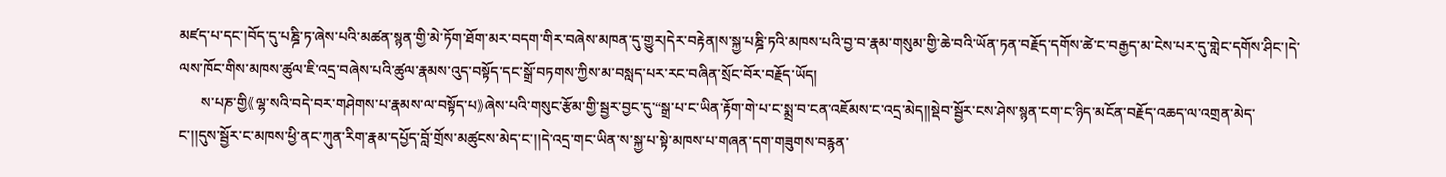མཛད་པ་དང་།བོད་དུ་པཎྜི་ཏ་ཞེས་པའི་མཚན་སྙན་གྱི་མེ་ཏོག་ཐོག་མར་བདག་གིར་བཞེས་མཁན་དུ་གྱུར།དེར་བརྟེན།ས་སྐྱ་པཎྜི་ཏའི་མཁས་པའི་བྱ་བ་རྣམ་གསུམ་གྱི་ཆེ་བའི་ཡོན་ཏན་བརྗོད་དགོས་ཚེ་ང་བརྒྱད་མ་ངེས་པར་དུ་གླེང་དགོས་ཤིང་།དེ་ལས་ཁོང་གིས་མཁས་ཚུལ་ཇི་འདྲ་བཞེས་པའི་ཚུལ་རྣམས་འུད་བསྟོད་དང་སྒྲོ་བཏགས་ཀྱིས་མ་བསླད་པར་རང་བཞིན་སྲོང་བོར་བརྗོད་ཡོད།
      ས་པཎ་གྱི《ལྷ་སའི་བདེ་བར་གཤེགས་པ་རྣམས་ལ་བསྟོད་པ》ཞེས་པའི་གསུང་རྩོམ་གྱི་སྦྱར་བྱང་དུ་“སྒྲ་པ་ང་ཡིན་རྟོག་གེ་པ་ང་སྨྲ་བ་ངན་འཇོམས་ང་འདྲ་མེད།།སྡེབ་སྦྱོར་ངས་ཤེས་སྙན་ངག་ང་ཉིད་མངོན་བརྗོད་འཆད་ལ་འགྲན་མེད་ང་།།དུས་སྦྱོར་ང་མཁས་ཕྱི་ནང་ཀུན་རིག་རྣམ་དཔྱོད་བློ་གྲོས་མཚུངས་མེད་ང་།།དེ་འདྲ་གང་ཡིན་ས་སྐྱ་པ་སྟེ་མཁས་པ་གཞན་དག་གཟུགས་བརྙན་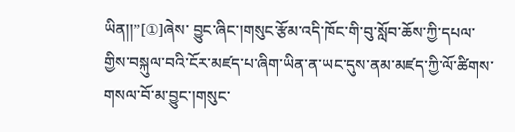ཡིན།།”[①]ཞེས་ བྱུང་ཞིང་།གསུང་རྩོམ་འདི་ཁོང་གི་བུ་སློབ་ཆོས་ཀྱི་དཔལ་གྱིས་བསྐུལ་བའི་ངོར་མཛད་པ་ཞིག་ཡིན་ན་ཡང་དུས་ནམ་མཛད་ཀྱི་ལོ་ཚིགས་གསལ་བོ་མ་བྱུང་།གསུང་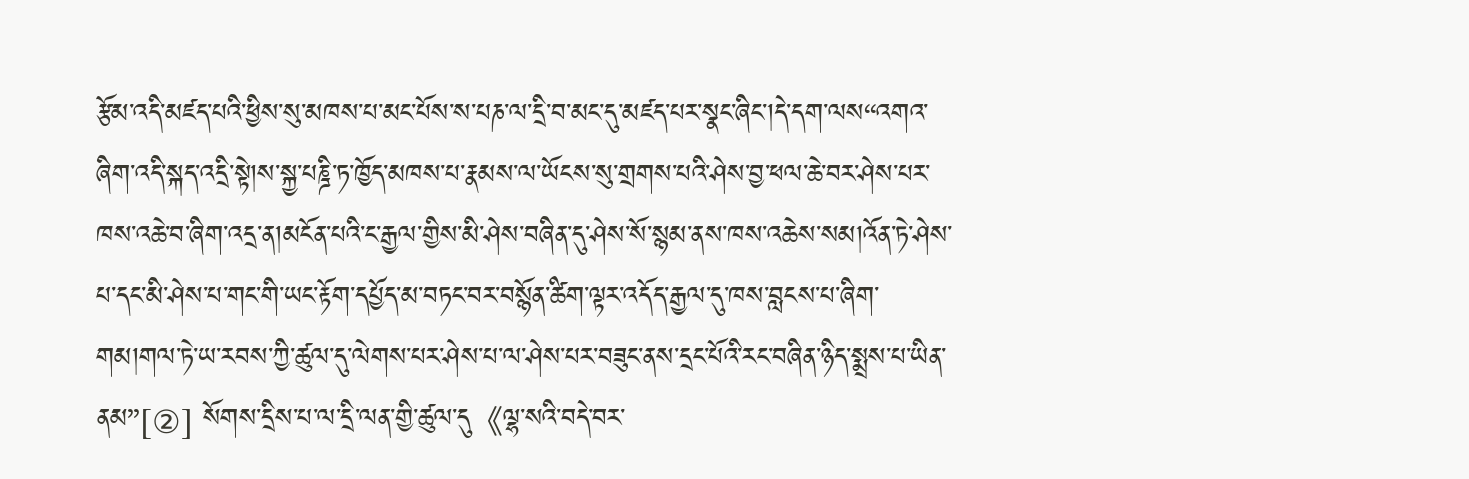རྩོམ་འདི་མཛད་པའི་ཕྱིས་སུ་མཁས་པ་མང་པོས་ས་པཎ་ལ་དྲི་བ་མང་དུ་མཛད་པར་སྣང་ཞིང་།དེ་དག་ལས“འགའ་ཞིག་འདི་སྐད་འདྲི་སྟེ།ས་སྐྱ་པཎྜི་ཏ་ཁྱོད་མཁས་པ་རྣམས་ལ་ཡོངས་སུ་གྲགས་པའི་ཤེས་བྱ་ཕལ་ཆེ་བར་ཤེས་པར་ཁས་འཆེ་བ་ཞིག་འདྲ་ན།མངོན་པའི་ང་རྒྱལ་གྱིས་མི་ཤེས་བཞིན་དུ་ཤེས་སོ་སྙམ་ནས་ཁས་འཆེས་སམ།འོན་ཏེ་ཤེས་པ་དང་མི་ཤེས་པ་གང་གི་ཡང་རྟོག་དཔྱོད་མ་བཏང་བར་བསྙོན་ཚིག་ལྟར་འདོད་རྒྱལ་དུ་ཁས་བླངས་པ་ཞིག་གམ།གལ་ཏེ་ཡ་རབས་ཀྱི་ཚུལ་དུ་ལེགས་པར་ཤེས་པ་ལ་ཤེས་པར་བཟུང་ནས་དྲང་པོའི་རང་བཞིན་ཉིད་སྨྲས་པ་ཡིན་ནམ”[②] སོགས་དྲིས་པ་ལ་དྲི་ལན་གྱི་ཚུལ་དུ《ལྷ་སའི་བདེ་བར་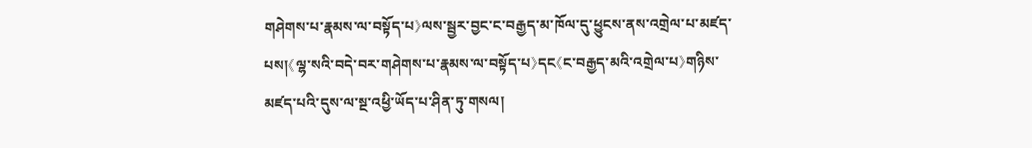གཤེགས་པ་རྣམས་ལ་བསྟོད་པ》ལས་སྦྱར་བྱང་ང་བརྒྱད་མ་ཁོལ་དུ་ཕྱུངས་ནས་འགྲེལ་པ་མཛད་པས།《ལྷ་སའི་བདེ་བར་གཤེགས་པ་རྣམས་ལ་བསྟོད་པ》དང《ང་བརྒྱད་མའི་འགྲེལ་པ》གཉིས་མཛད་པའི་དུས་ལ་སྔ་འཕྱི་ཡོད་པ་ཤིན་ཏུ་གསལ།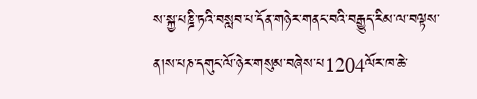ས་སྐྱ་པཎྜི་ཏའི་བསླབ་པ་དོན་གཉེར་གནང་བའི་བརྒྱུད་རིམ་ལ་བལྟས་ན།ས་པཎ་དགུང་ལོ་ཉེར་གསུམ་བཞེས་པ1204ལོར་ཁ་ཆེ་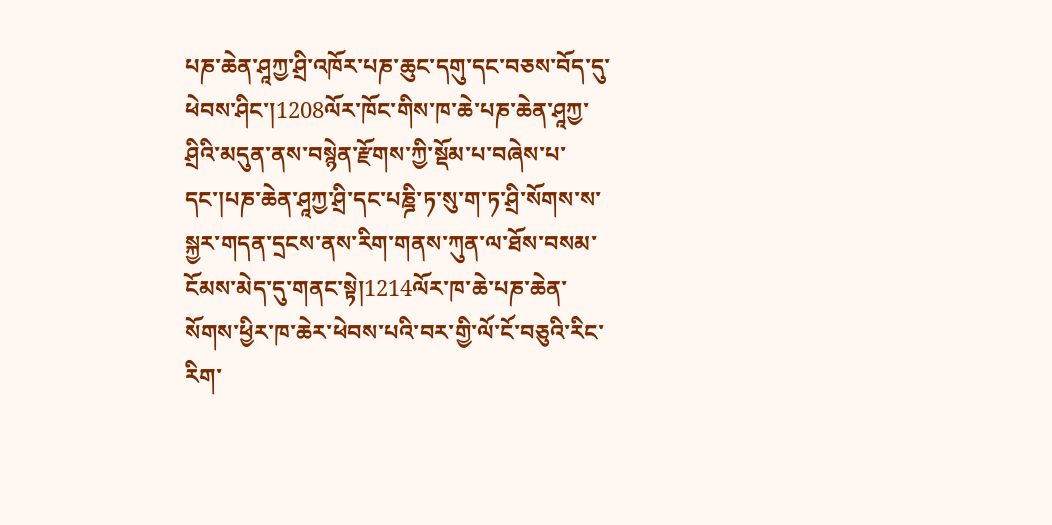པཎ་ཆེན་ཤཱཀྱ་ཤྲི་འཁོར་པཎ་ཆུང་དགུ་དང་བཅས་བོད་དུ་ཕེབས་ཤིང་།1208ལོར་ཁོང་གིས་ཁ་ཆེ་པཎ་ཆེན་ཤཱཀྱ་ཤྲིའི་མདུན་ནས་བསྙེན་རྫོགས་ཀྱི་སྡོམ་པ་བཞེས་པ་དང་།པཎ་ཆེན་ཤཱཀྱ་ཤྲི་དང་པཎྜི་ཏ་སུ་ག་ཏ་ཤྲི་སོགས་ས་སྐྱར་གདན་དྲངས་ནས་རིག་གནས་ཀུན་ལ་ཐོས་བསམ་ངོམས་མེད་དུ་གནང་སྟེ།1214ལོར་ཁ་ཆེ་པཎ་ཆེན་སོགས་ཕྱིར་ཁ་ཆེར་ཕེབས་པའི་བར་གྱི་ལོ་ངོ་བཅུའི་རིང་རིག་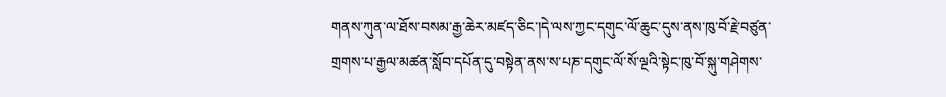གནས་ཀུན་ལ་ཐོས་བསམ་རྒྱ་ཆེར་མཛད་ཅིང་།དེ་ལས་ཀྱང་དགུང་ལོ་ཆུང་དུས་ནས་ཁུ་བོ་རྗེ་བཙུན་གྲགས་པ་རྒྱལ་མཚན་སློབ་དཔོན་དུ་བསྟེན་ནས་ས་པཎ་དགུང་ལོ་སོ་ལྔའི་སྟེང་ཁུ་བོ་སྐུ་གཤེགས་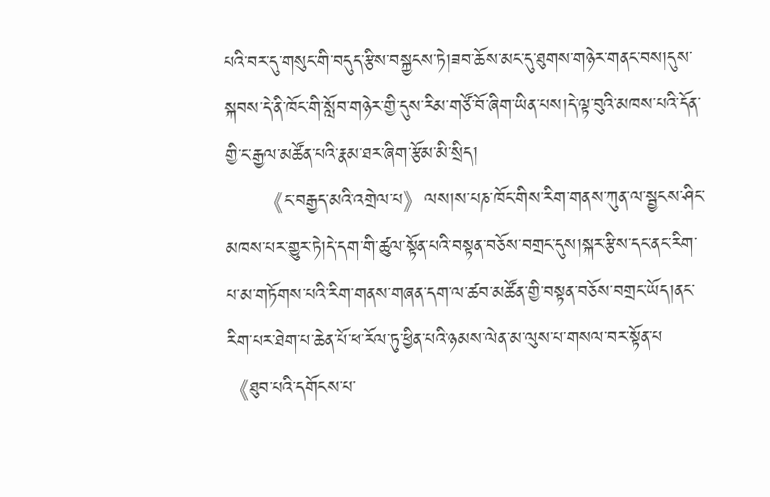པའི་བར་དུ་གསུང་གི་བདུད་རྩིས་བསྐྱངས་ཏེ།ཟབ་ཆོས་མང་དུ་ཐུགས་གཉེར་གནང་བས།དུས་སྐབས་དེ་ནི་ཁོང་གི་སློབ་གཉེར་གྱི་དུས་རིམ་གཙོ་བོ་ཞིག་ཡིན་པས།དེ་ལྟ་བུའི་མཁས་པའི་དོན་གྱི་ང་རྒྱལ་མཚོན་པའི་རྣམ་ཐར་ཞིག་རྩོམ་མི་སྲིད།
      《ང་བརྒྱད་མའི་འགྲེལ་པ》ལས།ས་པཎ་ཁོང་གིས་རིག་གནས་ཀུན་ལ་སྦྱངས་ཤིང་མཁས་པར་གྱུར་ཏེ།དེ་དག་གི་ཚུལ་སྟོན་པའི་བསྟན་བཅོས་བགྲང་དུས།སྐར་རྩིས་དང་ནང་རིག་པ་མ་གཏོགས་པའི་རིག་གནས་གཞན་དག་ལ་ཚབ་མཚོན་གྱི་བསྟན་བཅོས་བགྲང་ཡོད།ནང་རིག་པར་ཐེག་པ་ཆེན་པོ་ཕ་རོལ་ཏུ་ཕྱིན་པའི་ཉམས་ལེན་མ་ལུས་པ་གསལ་བར་སྟོན་པ《ཐུབ་པའི་དགོངས་པ་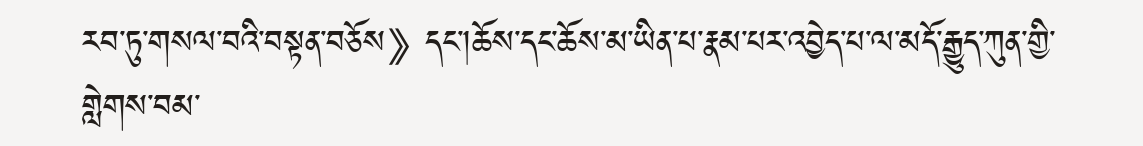རབ་ཏུ་གསལ་བའི་བསྟན་བཅོས》དང་།ཆོས་དང་ཆོས་མ་ཡིན་པ་རྣམ་པར་འབྱེད་པ་ལ་མདོ་རྒྱུད་ཀུན་གྱི་གླེགས་བམ་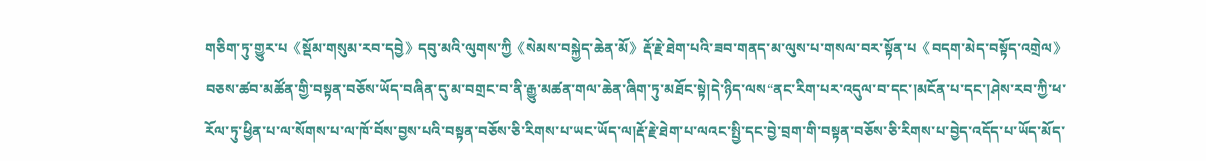གཅིག་ཏུ་གྱུར་པ《སྡོམ་གསུམ་རབ་དབྱེ》དབུ་མའི་ལུགས་ཀྱི《སེམས་བསྐྱེད་ཆེན་མོ》རྡོ་རྗེ་ཐེག་པའི་ཟབ་གནད་མ་ལུས་པ་གསལ་བར་སྟོན་པ《བདག་མེད་བསྟོད་འགྲེལ》བཅས་ཚབ་མཚོན་གྱི་བསྟན་བཅོས་ཡོད་བཞིན་དུ་མ་བགྲང་བ་ནི་རྒྱུ་མཚན་གལ་ཆེན་ཞིག་ཏུ་མཐོང་སྟེ།དེ་ཉིད་ལས“ནང་རིག་པར་འདུལ་བ་དང་།མངོན་པ་དང་།ཤེས་རབ་ཀྱི་ཕ་རོལ་ཏུ་ཕྱིན་པ་ལ་སོགས་པ་ལ་ཁོ་བོས་བྱས་པའི་བསྟན་བཅོས་ཅི་རིགས་པ་ཡང་ཡོད་ལ།རྡོ་རྗེ་ཐེག་པ་ལའང་སྤྱི་དང་བྱེ་བྲག་གི་བསྟན་བཅོས་ཅི་རིགས་པ་བྱེད་འདོད་པ་ཡོད་མོད་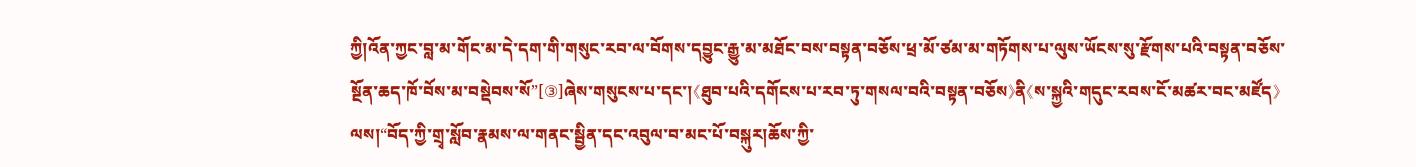ཀྱི།འོན་ཀྱང་བླ་མ་གོང་མ་དེ་དག་གི་གསུང་རབ་ལ་བོགས་དབྱུང་རྒྱུ་མ་མཐོང་བས་བསྟན་བཅོས་ཕྲ་མོ་ཙམ་མ་གཏོགས་པ་ལུས་ཡོངས་སུ་རྫོགས་པའི་བསྟན་བཅོས་སྔོན་ཆད་ཁོ་བོས་མ་བསྡེབས་སོ”[③]ཞེས་གསུངས་པ་དང་།《ཐུབ་པའི་དགོངས་པ་རབ་ཏུ་གསལ་བའི་བསྟན་བཅོས》ནི《ས་སྐྱའི་གདུང་རབས་ངོ་མཚར་བང་མཛོད》ལས།“བོད་ཀྱི་གྲྭ་སློབ་རྣམས་ལ་གནང་སྦྱིན་དང་འབུལ་བ་མང་པོ་བསྐུར།ཆོས་ཀྱི་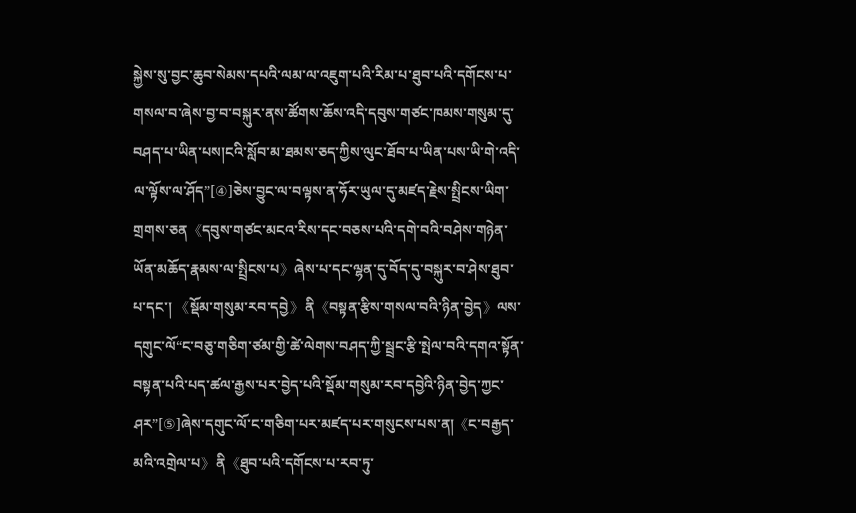སྐྱེས་སུ་བྱང་ཆུབ་སེམས་དཔའི་ལམ་ལ་འཇུག་པའི་རིམ་པ་ཐུབ་པའི་དགོངས་པ་གསལ་བ་ཞེས་བྱ་བ་བསྐུར་ནས་ཚོགས་ཆོས་འདི་དབུས་གཙང་ཁམས་གསུམ་དུ་བཤད་པ་ཡིན་པས།ངའི་སློབ་མ་ཐམས་ཅད་ཀྱིས་ལུང་ཐོབ་པ་ཡིན་པས་ཡི་གེ་འདི་ལ་ལྟོས་ལ་ཤོད”[④]ཅེས་བྱུང་ལ་བལྟས་ན་ཧོར་ཡུལ་དུ་མཛད་རྗེས་སྤྲིངས་ཡིག་གྲགས་ཅན《དབུས་གཙང་མངའ་རིས་དང་བཅས་པའི་དགེ་བའི་བཤེས་གཉེན་ཡོན་མཆོད་རྣམས་ལ་སྤྲིངས་པ》ཞེས་པ་དང་ལྷན་དུ་བོད་དུ་བསྐུར་བ་ཤེས་ཐུབ་པ་དང་། 《སྡོམ་གསུམ་རབ་དབྱེ》ནི《བསྟན་རྩིས་གསལ་བའི་ཉིན་བྱེད》ལས་དགུང་ལོ“ང་བཅུ་གཅིག་ཙམ་གྱི་ཚེ་ལེགས་བཤད་ཀྱི་སྦྲང་རྩི་སྤེལ་བའི་དགའ་སྟོན་བསྟན་པའི་པད་ཚལ་རྒྱས་པར་བྱེད་པའི་སྡོམ་གསུམ་རབ་དབྱེའི་ཉིན་བྱེད་ཀྱང་ཤར”[⑤]ཞེས་དགུང་ལོ་ང་གཅིག་པར་མཛད་པར་གསུངས་པས་ན།《ང་བརྒྱད་མའི་འགྲེལ་པ》ནི《ཐུབ་པའི་དགོངས་པ་རབ་ཏུ་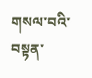གསལ་བའི་བསྟན་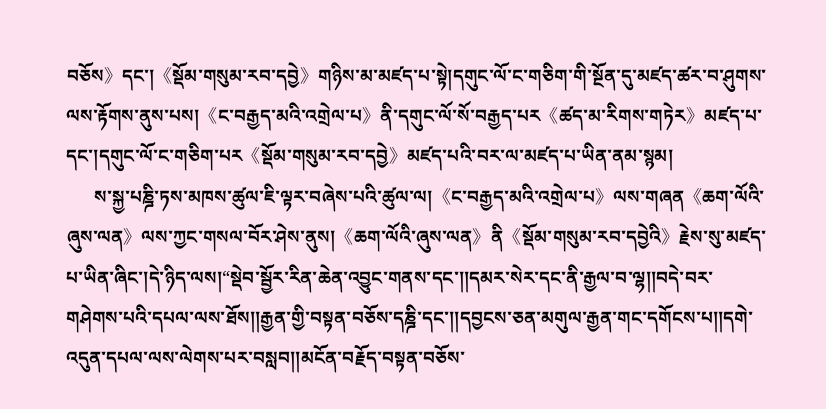བཅོས》དང་།《སྡོམ་གསུམ་རབ་དབྱེ》གཉིས་མ་མཛད་པ་སྟེ།དགུང་ལོ་ང་གཅིག་གི་སྔོན་དུ་མཛད་ཚར་བ་ཤུགས་ལས་རྟོགས་ནུས་པས།《ང་བརྒྱད་མའི་འགྲེལ་པ》ནི་དགུང་ལོ་སོ་བརྒྱད་པར《ཚད་མ་རིགས་གཏེར》མཛད་པ་དང་།དགུང་ལོ་ང་གཅིག་པར《སྡོམ་གསུམ་རབ་དབྱེ》མཛད་པའི་བར་ལ་མཛད་པ་ཡིན་ནམ་སྙམ།
      ས་སྐྱ་པཎྜི་ཏས་མཁས་ཚུལ་ཇི་ལྟར་བཞེས་པའི་ཚུལ་ལ།《ང་བརྒྱད་མའི་འགྲེལ་པ》ལས་གཞན《ཆག་ལོའི་ཞུས་ལན》ལས་ཀྱང་གསལ་བོར་ཤེས་ནུས།《ཆག་ལོའི་ཞུས་ལན》ནི《སྡོམ་གསུམ་རབ་དབྱེའི》རྗེས་སུ་མཛད་པ་ཡིན་ཞིང་།དེ་ཉིད་ལས།“སྡེབ་སྦྱོར་རིན་ཆེན་འབྱུང་གནས་དང་།།དམར་སེར་དང་ནི་རྒྱལ་བ་ལྷ།།བདེ་བར་གཤེགས་པའི་དཔལ་ལས་ཐོས།།རྒྱན་གྱི་བསྟན་བཅོས་དཎྜི་དང་།།དབྱངས་ཅན་མགུལ་རྒྱན་གང་དགོངས་པ།།དགེ་འདུན་དཔལ་ལས་ལེགས་པར་བསླབ།།མངོན་བརྗོད་བསྟན་བཅོས་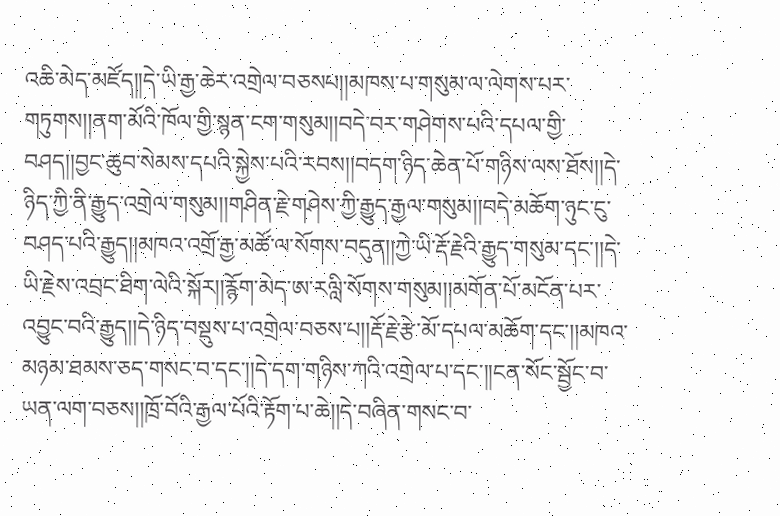འཆི་མེད་མཛོད།།དེ་ཡི་རྒྱ་ཆེར་འགྲེལ་བཅསཔ།།མཁས་པ་གསུམ་ལ་ལེགས་པར་གཏུགས།།ནག་མོའི་ཁོལ་གྱི་སྙན་ངག་གསུམ།།བདེ་བར་གཤེགས་པའི་དཔལ་གྱི་བཤད།།བྱང་ཆུབ་སེམས་དཔའི་སྐྱེས་པའི་རབས།།བདག་ཉིད་ཆེན་པོ་གཉིས་ལས་ཐོས།།དེ་ཉིད་ཀྱི་ནི་རྒྱུད་འགྲེལ་གསུམ།།གཤིན་རྗེ་གཤེས་ཀྱི་རྒྱུད་རྒྱལ་གསུམ།།བདེ་མཆོག་ཉུང་ངུ་བཤད་པའི་རྒྱུད།།མཁའ་འགྲོ་རྒྱ་མཚོ་ལ་སོགས་བདུན།།ཀྱེ་ཡི་རྡོ་རྗེའི་རྒྱུད་གསུམ་དང་།།དེ་ཡི་རྗེས་འབྲང་ཐིག་ལེའི་སྐོར།།རྙོག་མེད་ཨ་རལླི་སོགས་གསུམ།།མགོན་པོ་མངོན་པར་འབྱུང་བའི་རྒྱུད།།དེ་ཉིད་བསྡུས་པ་འགྲེལ་བཅས་པ།།རྡོ་རྗེ་རྩེ་མོ་དཔལ་མཆོག་དང་།།མཁའ་མཉམ་ཐམས་ཅད་གསང་བ་དང་།།དེ་དག་གཉིས་ཀའི་འགྲེལ་པ་དང་།།ངན་སོང་སྦྱོང་བ་ཡན་ལག་བཅས།།ཁྲོ་བོའི་རྒྱལ་པོའི་རྟོག་པ་ཆེ།།དེ་བཞིན་གསང་བ་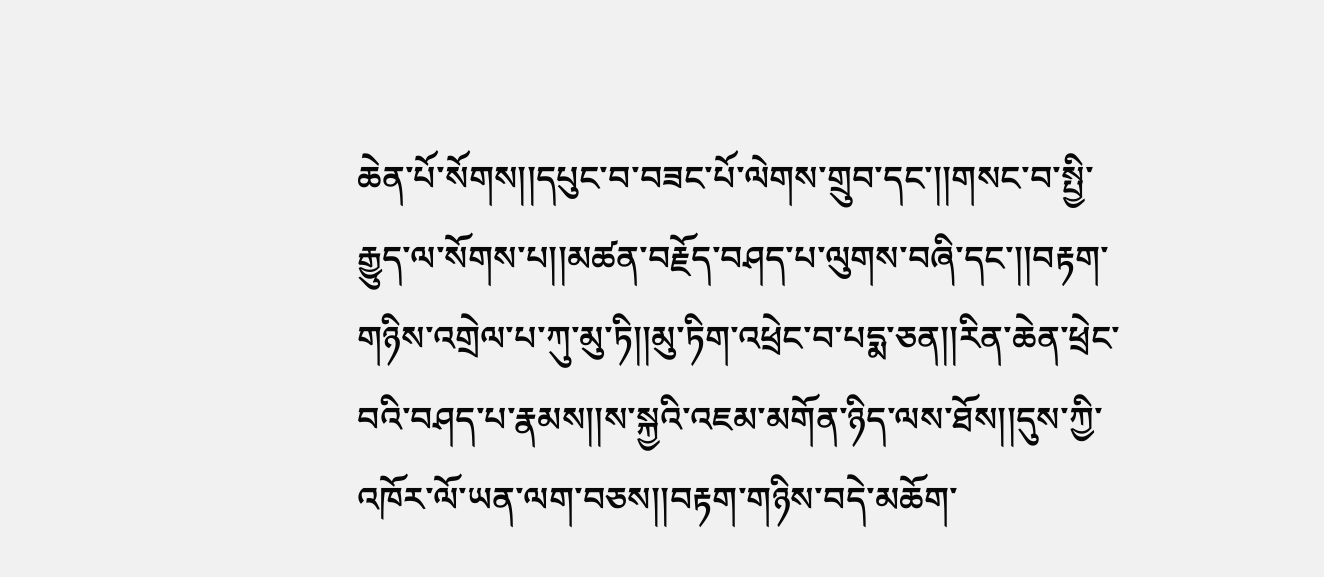ཆེན་པོ་སོགས།།དཔུང་བ་བཟང་པོ་ལེགས་གྲུབ་དང་།།གསང་བ་སྤྱི་རྒྱུད་ལ་སོགས་པ།།མཚན་བརྗོད་བཤད་པ་ལུགས་བཞི་དང་།།བརྟག་གཉིས་འགྲེལ་པ་ཀུ་མུ་ཏི།།མུ་ཏིག་འཕྲེང་བ་པདྨ་ཅན།།རིན་ཆེན་ཕྲེང་བའི་བཤད་པ་རྣམས།།ས་སྐྱའི་འཇམ་མགོན་ཉིད་ལས་ཐོས།།དུས་ཀྱི་འཁོར་ལོ་ཡན་ལག་བཅས།།བརྟག་གཉིས་བདེ་མཆོག་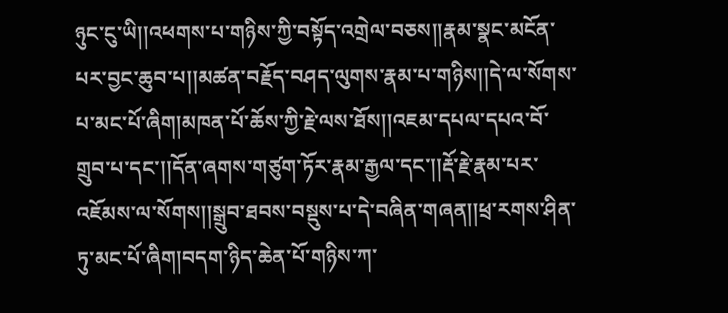ཉུང་ངུ་ཡི།།འཕགས་པ་གཉིས་ཀྱི་བསྟོད་འགྲེལ་བཅས།།རྣམ་སྣང་མངོན་པར་བྱང་ཆུབ་པ།།མཚན་བརྗོད་བཤད་ལུགས་རྣམ་པ་གཉིས།།དེ་ལ་སོགས་པ་མང་པོ་ཞིག།མཁན་པོ་ཆོས་ཀྱི་རྗེ་ལས་ཐོས།།འཇམ་དཔལ་དཔའ་བོ་གྲུབ་པ་དང་།།དོན་ཞགས་གཙུག་ཏོར་རྣམ་རྒྱལ་དང་།།རྡོ་རྗེ་རྣམ་པར་འཇོམས་ལ་སོགས།།སྒྲུབ་ཐབས་བསྡུས་པ་དེ་བཞིན་གཞན།།ཕྲ་རགས་ཤིན་ཏུ་མང་པོ་ཞིག།བདག་ཉིད་ཆེན་པོ་གཉིས་ཀ་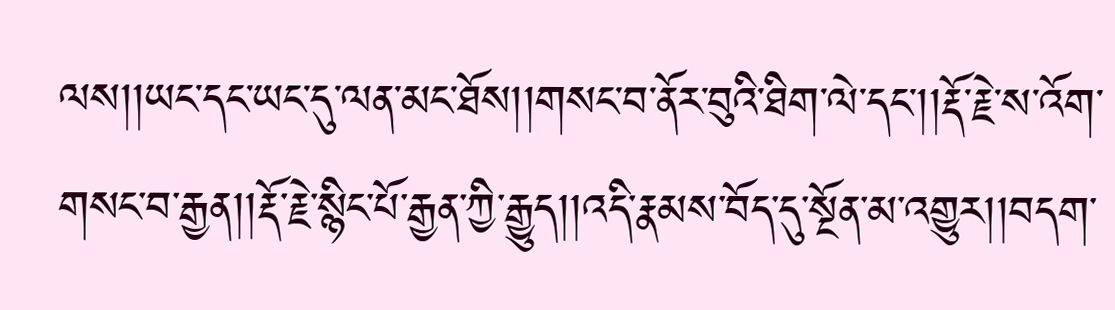ལས།།ཡང་དང་ཡང་དུ་ལན་མང་ཐོས།།གསང་བ་ནོར་བུའི་ཐིག་ལེ་དང་།།རྡོ་རྗེ་ས་འོག་གསང་བ་རྒྱན།།རྡོ་རྗེ་སྙིང་པོ་རྒྱན་ཀྱི་རྒྱུད།།འདི་རྣམས་བོད་དུ་སྔོན་མ་འགྱུར།།བདག་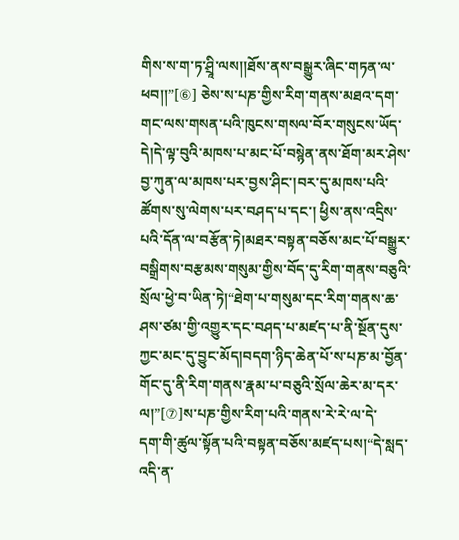གིས་ས་ག་ཏ་ཤྲཱི་ལས།།ཐོས་ནས་བསྒྱུར་ཞིང་གཏན་ལ་ཕབ།།”[⑥] ཅེས་ས་པཎ་གྱིས་རིག་གནས་མཐའ་དག་གང་ལས་གསན་པའི་ཁུངས་གསལ་བོར་གསུངས་ཡོད་དེ།དེ་ལྟ་བུའི་མཁས་པ་མང་པོ་བསྙེན་ནས་ཐོག་མར་ཤེས་བྱ་ཀུན་ལ་མཁས་པར་བྱས་ཤིང་།བར་དུ་མཁས་པའི་ཚོགས་སུ་ལེགས་པར་བཤད་པ་དང་། ཕྱིས་ནས་འདྲིས་པའི་དོན་ལ་བརྩོན་ཏེ།མཐར་བསྟན་བཅོས་མང་པོ་བསྒྱུར་བསྒྲིགས་བརྩམས་གསུམ་གྱིས་བོད་དུ་རིག་གནས་བཅུའི་སྲོལ་ཕྱེ་བ་ཡིན་ཏེ།“ཐེག་པ་གསུམ་དང་རིག་གནས་ཆ་ཤས་ཙམ་གྱི་འགྱུར་དང་བཤད་པ་མཛད་པ་ནི་སྔོན་དུས་ཀྱང་མང་དུ་བྱུང་མོད།བདག་ཉིད་ཆེན་པོ་ས་པཎ་མ་བྱོན་གོང་དུ་ནི་རིག་གནས་རྣམ་པ་བཅུའི་སྲོལ་ཆེར་མ་དར་ལ།”[⑦]ས་པཎ་གྱིས་རིག་པའི་གནས་རེ་རེ་ལ་དེ་
དག་གི་ཚུལ་སྟོན་པའི་བསྟན་བཅོས་མཛད་པས།“དེ་སླད་འདི་ན་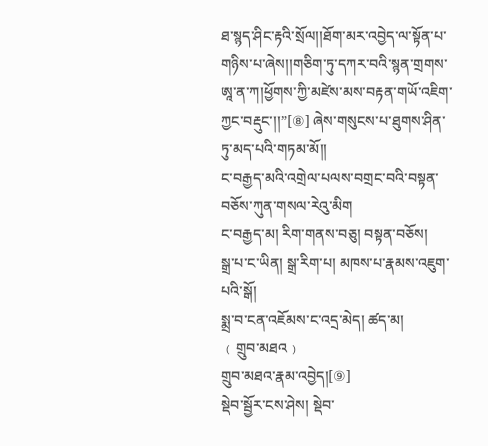ཐ་སྙད་ཤིང་རྟའི་སྲོལ།།ཐོག་མར་འབྱེད་ལ་སྟོན་པ་གཉིས་པ་ཞེས།།གཅིག་ཏུ་དཀར་བའི་སྙན་གྲགས་ཨཱ་ན་ཀ།ཕྱོགས་ཀྱི་མཛེས་མས་བརྟན་གཡོ་འཇིག་ཀྱང་བརྡུང་།།”[⑧] ཞེས་གསུངས་པ་ཐུགས་ཤིན་ཏུ་མད་པའི་གཏམ་མོ།།
ང་བརྒྱད་མའི་འགྲེལ་པལས་བགྲང་བའི་བསྟན་བཅོས་ཀུན་གསལ་རེའུ་མིག
ང་བརྒྱད་མ། རིག་གནས་བཅུ། བསྟན་བཅོས།
སྒྲ་པ་ང་ཡིན། སྒྲ་རིག་པ། མཁས་པ་རྣམས་འཇུག་པའི་སྒོ།
སྨྲ་བ་ངན་འཇོམས་ང་འདྲ་མེད། ཚད་མ།
﹙གྲུབ་མཐའ﹚
གྲུབ་མཐའ་རྣམ་འབྱེད།[⑨]
སྡེབ་སྦྱོར་ངས་ཤེས། སྡེབ་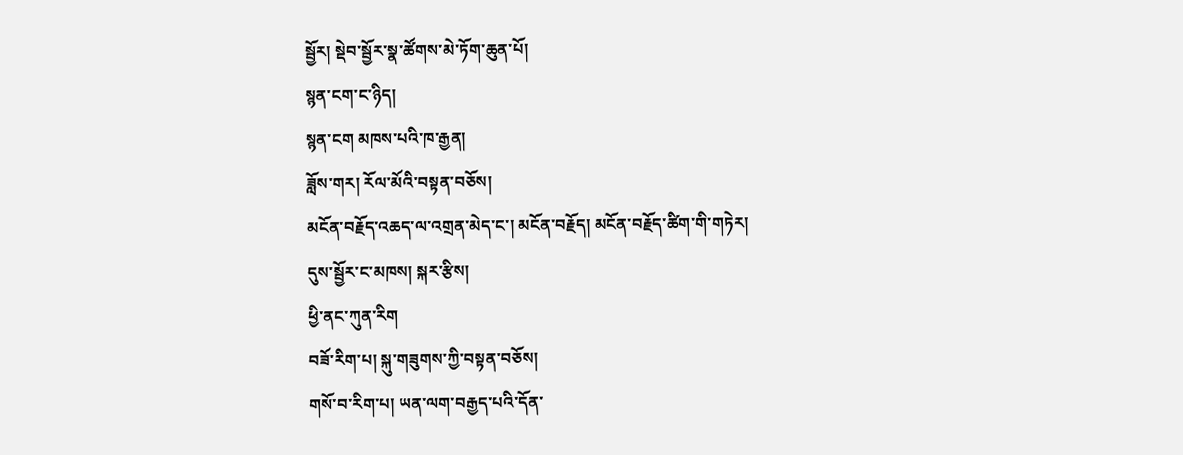སྦྱོར། སྡེབ་སྦྱོར་སྣ་ཚོགས་མེ་ཏོག་ཆུན་པོ།
སྙན་ངག་ང་ཉིད།
སྙན་ངག མཁས་པའི་ཁ་རྒྱན།
ཟློས་གར། རོལ་མོའི་བསྟན་བཅོས།
མངོན་བརྗོད་འཆད་ལ་འགྲན་མེད་ང་། མངོན་བརྗོད། མངོན་བརྗོད་ཚིག་གི་གཏེར།
དུས་སྦྱོར་ང་མཁས། སྐར་རྩིས།
ཕྱི་ནང་ཀུན་རིག
བཟོ་རིག་པ། སྐུ་གཟུགས་ཀྱི་བསྟན་བཅོས།
གསོ་བ་རིག་པ། ཡན་ལག་བརྒྱད་པའི་དོན་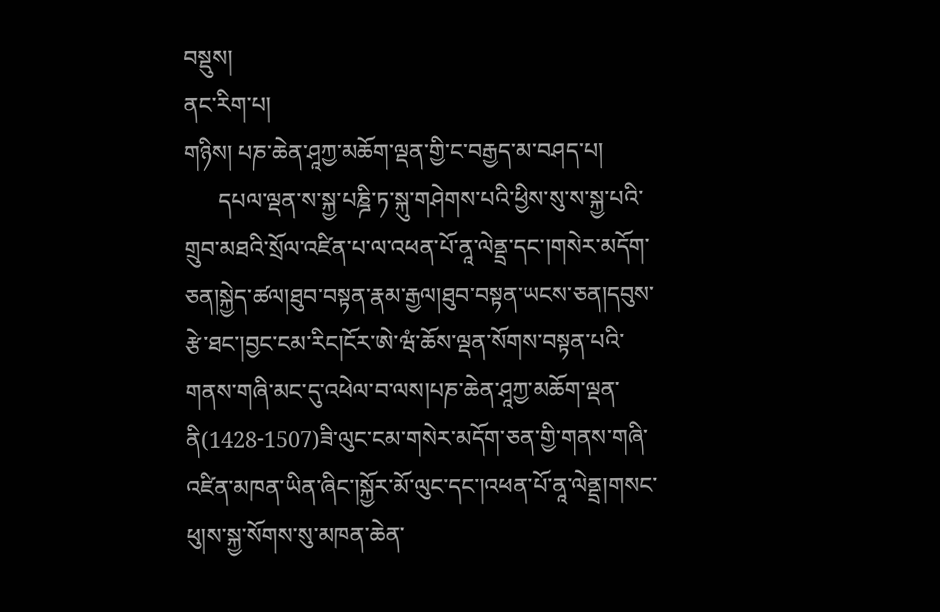བསྡུས།
ནང་རིག་པ།
གཉིས། པཎ་ཆེན་ཤཱཀྱ་མཆོག་ལྡན་གྱི་ང་བརྒྱད་མ་བཤད་པ།
      དཔལ་ལྡན་ས་སྐྱ་པཎྜི་ཏ་སྐུ་གཤེགས་པའི་ཕྱིས་སུ་ས་སྐྱ་པའི་གྲུབ་མཐའི་སྲོལ་འཛིན་པ་ལ་འཕན་པོ་ནཱ་ལེནྡྲ་དང་།གསེར་མདོག་ཅན།སྐྱེད་ཚལ།ཐུབ་བསྟན་རྣམ་རྒྱལ།ཐུབ་བསྟན་ཡངས་ཅན།དབུས་རྩེ་ཐང་།བྱང་ངམ་རིང།ངོར་ཨེ་ཝཾ་ཆོས་ལྡན་སོགས་བསྟན་པའི་གནས་གཞི་མང་དུ་འཕེལ་བ་ལས།པཎ་ཆེན་ཤཱཀྱ་མཆོག་ལྡན་ནི(1428-1507)ཟི་ལུང་ངམ་གསེར་མདོག་ཅན་གྱི་གནས་གཞི་འཛིན་མཁན་ཡིན་ཞིང་།སྐྱོར་མོ་ལུང་དང་།འཕན་པོ་ནཱ་ལེནྡྲ།གསང་ཕུ།ས་སྐྱ་སོགས་སུ་མཁན་ཆེན་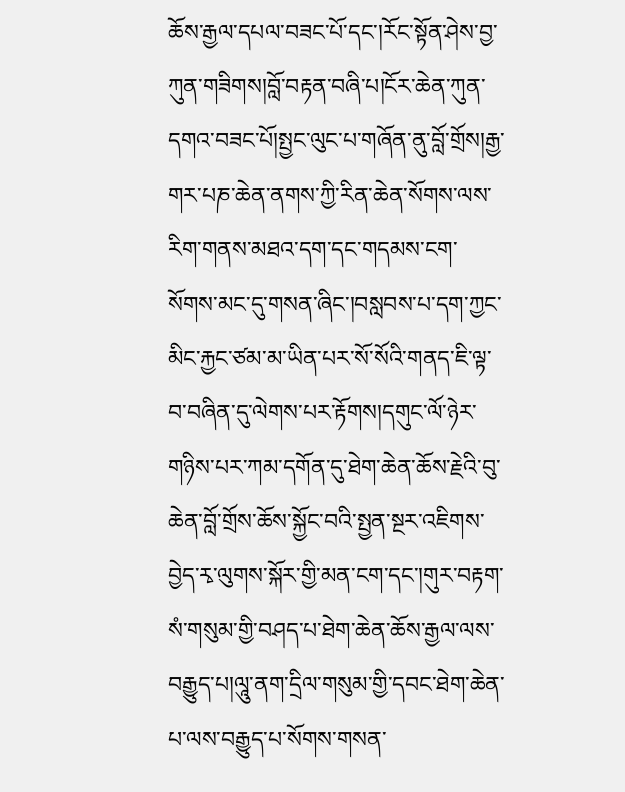ཆོས་རྒྱལ་དཔལ་བཟང་པོ་དང་།རོང་སྟོན་ཤེས་བྱ་ཀུན་གཟིགས།བློ་བརྟན་བཞི་པ།ངོར་ཆེན་ཀུན་དགའ་བཟང་པོ།སྤྱང་ལུང་པ་གཞོན་ནུ་བློ་གྲོས།རྒྱ་གར་པཎ་ཆེན་ནགས་ཀྱི་རིན་ཆེན་སོགས་ལས་རིག་གནས་མཐའ་དག་དང་གདམས་ངག་སོགས་མང་དུ་གསན་ཞིང་།བསླབས་པ་དག་ཀྱང་མིང་རྐྱང་ཙམ་མ་ཡིན་པར་སོ་སོའི་གནད་ཇི་ལྟ་བ་བཞིན་དུ་ལེགས་པར་རྟོགས།དགུང་ལོ་ཉེར་གཉིས་པར་ཀམ་དགོན་དུ་ཐེག་ཆེན་ཆོས་རྗེའི་བུ་ཆེན་བློ་གྲོས་ཆོས་སྐྱོང་བའི་སྤྱན་སྔར་འཇིགས་བྱེད་རྭ་ལུགས་སྐོར་གྱི་མན་ངག་དང་།གུར་བརྟག་སཾ་གསུམ་གྱི་བཤད་པ་ཐེག་ཆེན་ཆོས་རྒྱལ་ལས་བརྒྱུད་པ།ལཱུ་ནག་དྲིལ་གསུམ་གྱི་དབང་ཐེག་ཆེན་པ་ལས་བརྒྱུད་པ་སོགས་གསན་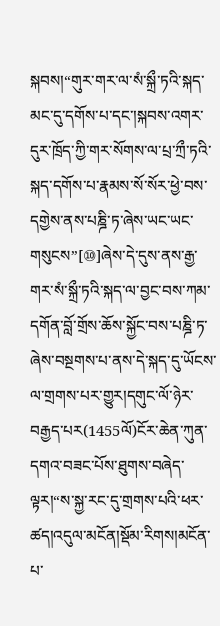སྐབས།“གུར་གར་ལ་སཾ་སྐྲྀ་ཏའི་སྐད་མང་དུ་དགོས་པ་དང་།སྐབས་འགར་དུར་ཁྲོད་ཀྱི་གར་སོགས་ལ་པྲ་ཀྲྀ་ཏའི་སྐད་དགོས་པ་རྣམས་སོ་སོར་ཕྱེ་བས་དགྱེས་ནས་པཎྜི་ཏ་ཞེས་ཡང་ཡང་གསུངས”[⑩]ཞེས་དེ་དུས་ནས་རྒྱ་གར་སཾ་སྐྲྀ་ཏའི་སྐད་ལ་བྱང་བས་ཀམ་དགོན་བློ་གྲོས་ཆོས་སྐྱོང་བས་པཎྜི་ཏ་ཞེས་བསྔགས་པ་ནས་དེ་སྐད་དུ་ཡོངས་ལ་གྲགས་པར་གྱུར།དགུང་ལོ་ཉེར་བརྒྱད་པར(1455ལོ)ངོར་ཆེན་ཀུན་དགའ་བཟང་པོས་ཐུགས་བཞེད་ལྟར།“ས་སྐྱ་རང་དུ་གྲགས་པའི་ཕར་ཚད།འདུལ་མངོན།སྡོམ་རིགས།མངོན་པ་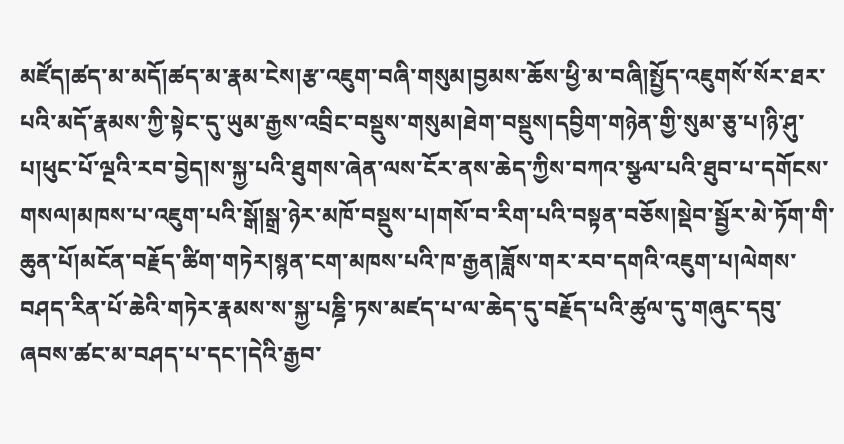མཛོད།ཚད་མ་མདོ།ཚད་མ་རྣམ་ངེས།རྩ་འཇུག་བཞི་གསུམ།བྱམས་ཆོས་ཕྱི་མ་བཞི།སྤྱོད་འཇུགསོ་སོར་ཐར་པའི་མདོ་རྣམས་ཀྱི་སྟེང་དུ་ཡུམ་རྒྱས་འབྲིང་བསྡུས་གསུམ།ཐེག་བསྡུས།དབྱིག་གཉེན་གྱི་སུམ་ཅུ་པ།ཉི་ཤུ་པ།ཕུང་པོ་ལྔའི་རབ་བྱེད།ས་སྐྱ་པའི་ཐུགས་ཞེན་ལས་ངོར་ནས་ཆེད་ཀྱིས་བཀའ་སྩལ་པའི་ཐུབ་པ་དགོངས་གསལ།མཁས་པ་འཇུག་པའི་སྒོ།སྒྲ་ཉེར་མཁོ་བསྡུས་པ།གསོ་བ་རིག་པའི་བསྟན་བཅོས།སྡེབ་སྦྱོར་མེ་ཏོག་གི་ཆུན་པོ།མངོན་བརྗོད་ཚིག་གཏེར།སྙན་ངག་མཁས་པའི་ཁ་རྒྱན།ཟློས་གར་རབ་དགའི་འཇུག་པ།ལེགས་བཤད་རིན་པོ་ཆེའི་གཏེར་རྣམས་ས་སྐྱ་པཎྜི་ཏས་མཛད་པ་ལ་ཆེད་དུ་བརྗོད་པའི་ཚུལ་དུ་གཞུང་དབུ་ཞབས་ཚང་མ་བཤད་པ་དང་།དེའི་རྒྱབ་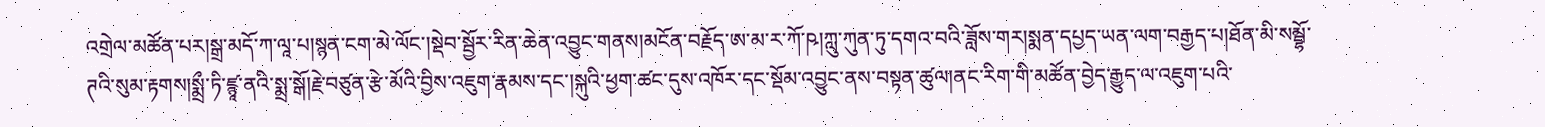འགྲེལ་མཚོན་པར།སྒྲ་མདོ་ཀ་ལཱ་པ།སྙན་ངག་མེ་ལོང་།སྡེབ་སྦྱོར་རིན་ཆེན་འབྱུང་གནས།མངོན་བརྗོད་ཨ་མ་ར་ཀོ་ཥ།ཀླུ་ཀུན་ཏུ་དགའ་བའི་ཟློས་གར།སྨན་དཔྱད་ཡན་ལག་བརྒྱད་པ།ཐོན་མི་སམྦྷོ་ཊའི་སུམ་རྟགས།སྨྲྀ་ཏི་ཛྙཱ་ནའི་སྨྲ་སྒོ།རྗེ་བཙུན་རྩེ་མོའི་བྱིས་འཇུག་རྣམས་དང་།སྐུའི་ཕྱག་ཚང་དུས་འཁོར་དང་སྡོམ་འབྱུང་ནས་བསྟན་ཚུལ།ནང་རིག་གི་མཚོན་བྱེད་རྒྱུད་ལ་འཇུག་པའི་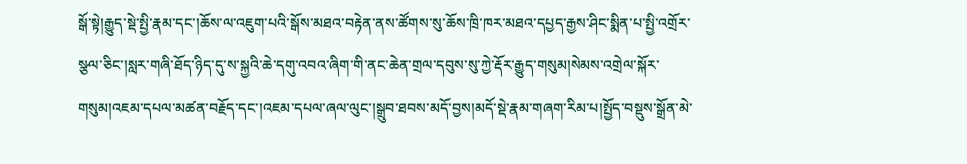སྒོ་སྟེ།རྒྱུད་སྡེ་སྤྱི་རྣམ་དང་།ཆོས་ལ་འཇུག་པའི་སྒོས་མཐའ་བརྟེན་ནས་ཚོགས་སུ་ཆོས་ཁྲི་ཁར་མཐའ་དཔྱད་རྒྱས་ཤིང་སྨིན་པ་སྤྱི་འགྲོར་སྩལ་ཅིང་།སླར་གཞི་ཐོད་ཉིད་དུ་ས་སྐྱའི་ཆེ་དགུ་འབའ་ཞིག་གི་ནང་ཆེན་གྲལ་དབུས་སུ་ཀྱེ་རྡོར་རྒྱུད་གསུམ།སེམས་འགྲེལ་སྐོར་གསུམ།འཇམ་དཔལ་མཚན་བརྗོད་དང་།འཇམ་དཔལ་ཞལ་ལུང་།སྒྲུབ་ཐབས་མདོ་བྱས།མདོ་སྡེ་རྣམ་གཞག་རིམ་པ།སྤྱོད་བསྡུས་སྒྲོན་མེ་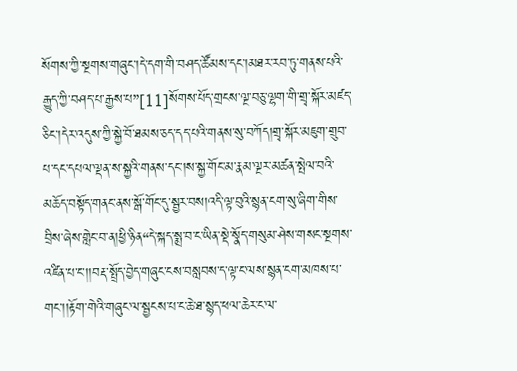སོགས་ཀྱི་སྔགས་གཞུང་།དེ་དག་གི་བཤད་ཚོམས་དང་།མཐར་རབ་ཏུ་གནས་པའི་རྒྱུད་ཀྱི་བཤད་པ་རྒྱས་པ”[11]སོགས་པོད་གྲངས་ལྔ་བཅུ་ལྷག་གི་གྲྭ་སྐོར་མཛད་ཅིང་།དེར་འདུས་ཀྱི་སྐྱེ་བོ་ཐམས་ཅད་དད་པའི་གནས་སུ་བཀོད།གྲྭ་སྐོར་མཇུག་གྲུབ་པ་དང་དཔལ་ལྡན་ས་སྐྱའི་གནས་དང་།ས་སྐྱ་གོང་མ་རྣམ་ལྔར་མཚན་སྤེལ་བའི་མཆོད་བསྟོད་གནང་ནས་སྒོ་གོང་དུ་སྦྱར་བས།འདི་ལྟ་བུའི་སྙན་ངག་སུ་ཞིག་གིས་བྲིས་ཞེས་གླེང་བ་ན།ཕྱི་ཉིན“དེ་སྐད་སྨྲ་བ་ང་ཡིན་སྡེ་སྣོད་གསུམ་ཤེས་གསང་སྔགས་འཛིན་པ་ང་།།བརྡ་སྤྲོད་བྱེད་གཞུང་ངས་བསླབས་ད་ལྟ་ང་ལས་སྙན་ངག་མཁས་པ་གང་།།རྟོག་གེའི་གཞུང་ལ་སྦྱངས་པ་ང་ཆེ་ཐ་སྙད་ཕལ་ཆེར་ང་ལ་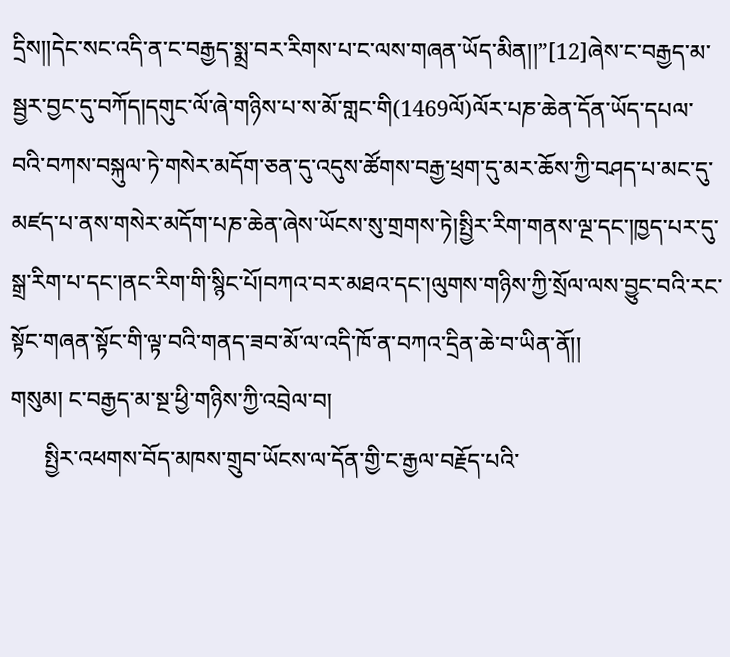དྲིས།།དེང་སང་འདི་ན་ང་བརྒྱད་སྨྲ་བར་རིགས་པ་ང་ལས་གཞན་ཡོད་མིན།།”[12]ཞེས་ང་བརྒྱད་མ་སྦྱར་བྱང་དུ་བཀོད།དགུང་ལོ་ཞེ་གཉིས་པ་ས་མོ་གླང་གི(1469ལོ)ལོར་པཎ་ཆེན་དོན་ཡོད་དཔལ་བའི་བཀས་བསྐུལ་ཏེ་གསེར་མདོག་ཅན་དུ་འདུས་ཚོགས་བརྒྱ་ཕྲག་དུ་མར་ཆོས་ཀྱི་བཤད་པ་མང་དུ་མཛད་པ་ནས་གསེར་མདོག་པཎ་ཆེན་ཞེས་ཡོངས་སུ་གྲགས་ཏེ།སྤྱིར་རིག་གནས་ལྔ་དང་།ཁྱད་པར་དུ་སྒྲ་རིག་པ་དང་།ནང་རིག་གི་སྙིང་པོ།བཀའ་བར་མཐའ་དང་།ལུགས་གཉིས་ཀྱི་སྲོལ་ལས་བྱུང་བའི་རང་སྟོང་གཞན་སྟོང་གི་ལྟ་བའི་གནད་ཟབ་མོ་ལ་འདི་ཁོ་ན་བཀའ་དྲིན་ཆེ་བ་ཡིན་ནོ།།
གསུམ། ང་བརྒྱད་མ་སྔ་ཕྱི་གཉིས་ཀྱི་འབྲེལ་བ།
      སྤྱིར་འཕགས་བོད་མཁས་གྲུབ་ཡོངས་ལ་དོན་གྱི་ང་རྒྱལ་བརྗོད་པའི་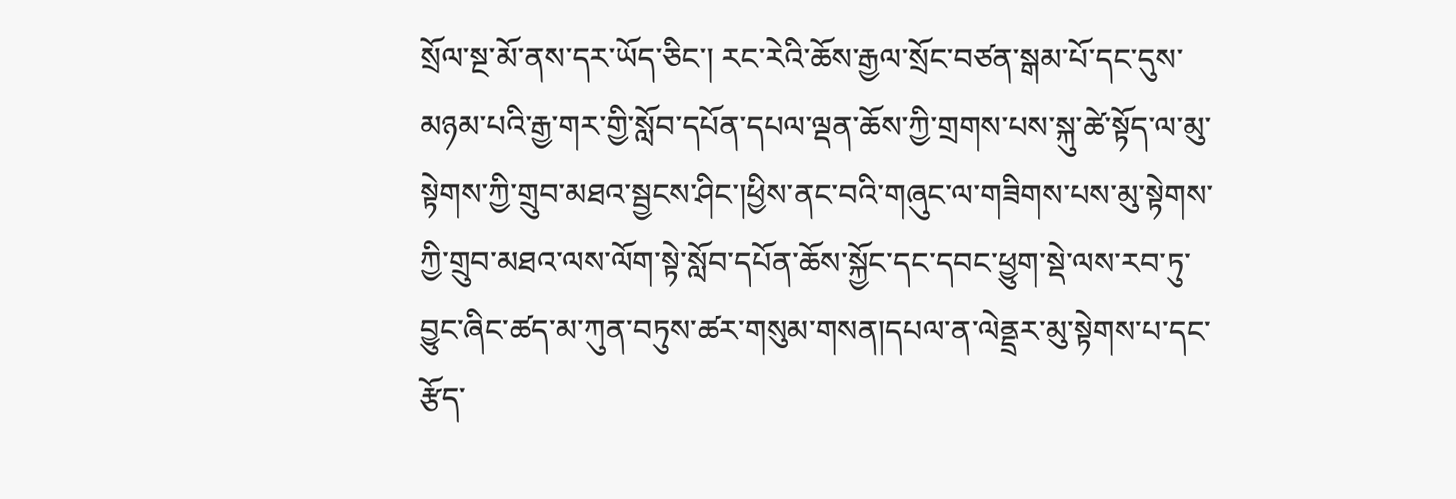སྲོལ་སྔ་མོ་ནས་དར་ཡོད་ཅིང་། རང་རེའི་ཆོས་རྒྱལ་སྲོང་བཙན་སྒམ་པོ་དང་དུས་མཉམ་པའི་རྒྱ་གར་གྱི་སློབ་དཔོན་དཔལ་ལྡན་ཆོས་ཀྱི་གྲགས་པས་སྐུ་ཚེ་སྟོད་ལ་མུ་སྟེགས་ཀྱི་གྲུབ་མཐའ་སྦྱངས་ཤིང་།ཕྱིས་ནང་བའི་གཞུང་ལ་གཟིགས་པས་མུ་སྟེགས་ཀྱི་གྲུབ་མཐའ་ལས་ལོག་སྟེ་སློབ་དཔོན་ཆོས་སྐྱོང་དང་དབང་ཕྱུག་སྡེ་ལས་རབ་ཏུ་བྱུང་ཞིང་ཚད་མ་ཀུན་བཏུས་ཚར་གསུམ་གསན།དཔལ་ན་ལེནྡྲར་མུ་སྟེགས་པ་དང་རྩོད་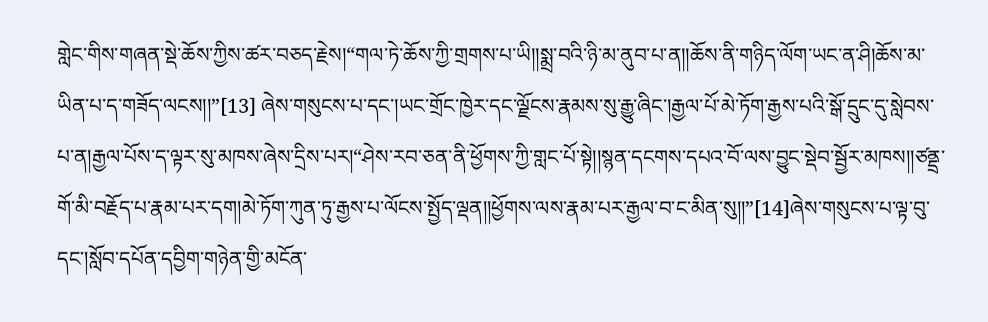གླེང་གིས་གཞན་སྡེ་ཆོས་ཀྱིས་ཚར་བཅད་རྗེས།“གལ་ཏེ་ཆོས་ཀྱི་གྲགས་པ་ཡི།།སྨྲ་བའི་ཉི་མ་ནུབ་པ་ན།།ཆོས་ནི་གཉིད་ལོག་ཡང་ན་ཤི།ཆོས་མ་ཡིན་པ་ད་གཟོད་ལངས།།”[13] ཞེས་གསུངས་པ་དང་།ཡང་གྲོང་ཁྱེར་དང་ལྗོངས་རྣམས་སུ་རྒྱུ་ཞིང་།རྒྱལ་པོ་མེ་ཏོག་རྒྱས་པའི་སྒོ་དྲུང་དུ་སླེབས་པ་ན།རྒྱལ་པོས་ད་ལྟར་སུ་མཁས་ཞེས་དྲིས་པར།“ཤེས་རབ་ཅན་ནི་ཕྱོགས་ཀྱི་གླང་པོ་སྟེ།།སྙན་དངགས་དཔའ་བོ་ལས་བྱུང་སྡེབ་སྦྱོར་མཁས།།ཙནྡྲ་གོ་མི་བརྗོད་པ་རྣམ་པར་དག།མེ་ཏོག་ཀུན་ཏུ་རྒྱས་པ་ལོངས་སྤྱོད་ལྡན།།ཕྱོགས་ལས་རྣམ་པར་རྒྱལ་བ་ང་མིན་སུ།།”[14]ཞེས་གསུངས་པ་ལྟ་བུ་དང་།སློབ་དཔོན་དབྱིག་གཉེན་གྱི་མངོན་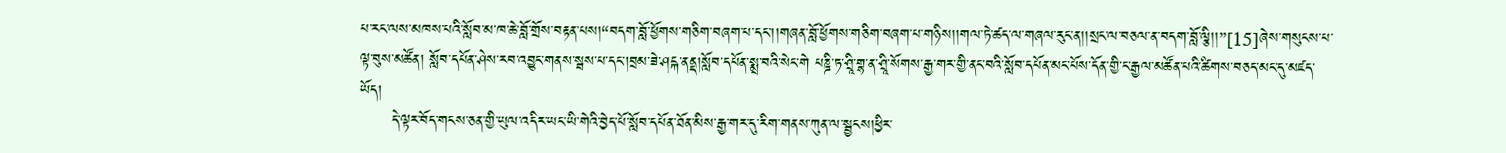པ་རང་ལས་མཁས་པའི་སློབ་མ་ཁ་ཆེ་བློ་གྲོས་བརྟན་པས།“བདག་བློ་ཕྱོགས་གཅིག་བཞག་པ་དང་།།གཞན་བློ་ཕྱོགས་གཅིག་བཞག་པ་གཉིས།།གལ་ཏེ་ཚད་ལ་གཞལ་རུང་ན།།སྲང་ལ་བཅལ་ན་བདག་བློ་ལྕི།།”[15]ཞེས་གསུངས་པ་ལྟ་བུས་མཚོན། སློབ་དཔོན་ཤེས་རབ་འབྱུང་གནས་སྦས་པ་དང་།བྲམ་ཟེ་ཤངྐ་ནནྡ།སློབ་དཔོན་སྨྲ་བའི་སེང་གེ པཎྜི་ཏ་ཤྲཱི་གྷ་ན་ཤྲཱི་སོགས་རྒྱ་གར་གྱི་ནང་བའི་སློབ་དཔོན་མང་པོས་དོན་གྱི་ང་རྒྱལ་མཚོན་པའི་ཚིགས་བཅད་མང་དུ་མཛད་ཡོད།
      དེ་ལྟར་བོད་གངས་ཅན་གྱི་ཡུལ་འདིར་ཡང་ཡི་གེའི་བྱེད་པོ་སློབ་དཔོན་ཐོན་མིས་རྒྱ་གར་དུ་རིག་གནས་ཀུན་ལ་སྦྱངས།ཕྱིར་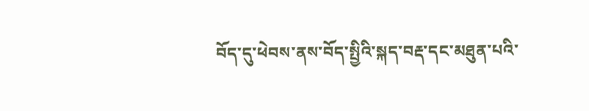བོད་དུ་ཕེབས་ནས་བོད་སྤྱིའི་སྐད་བརྡ་དང་མཐུན་པའི་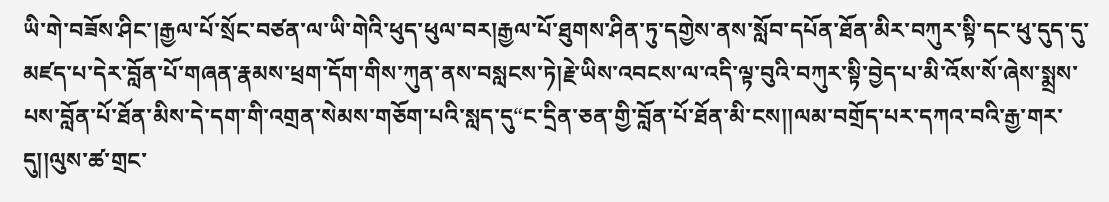ཡི་གེ་བཟོས་ཤིང་།རྒྱལ་པོ་སྲོང་བཙན་ལ་ཡི་གེའི་ཕུད་ཕུལ་བར།རྒྱལ་པོ་ཐུགས་ཤིན་ཏུ་དགྱེས་ནས་སློབ་དཔོན་ཐོན་མིར་བཀུར་སྟི་དང་ཕུ་དུད་དུ་མཛད་པ་དེར་བློན་པོ་གཞན་རྣམས་ཕྲག་དོག་གིས་ཀུན་ནས་བསླངས་ཏེ།རྗེ་ཡིས་འབངས་ལ་འདི་ལྟ་བུའི་བཀུར་སྟི་བྱེད་པ་མི་འོས་སོ་ཞེས་སྨྲས་པས་བློན་པོ་ཐོན་མིས་དེ་དག་གི་འགྲན་སེམས་གཅོག་པའི་སླད་དུ“ང་དྲིན་ཅན་གྱི་བློན་པོ་ཐོན་མི་ངས།།ལམ་བགྲོད་པར་དཀའ་བའི་རྒྱ་གར་དུ།།ལུས་ཚ་གྲང་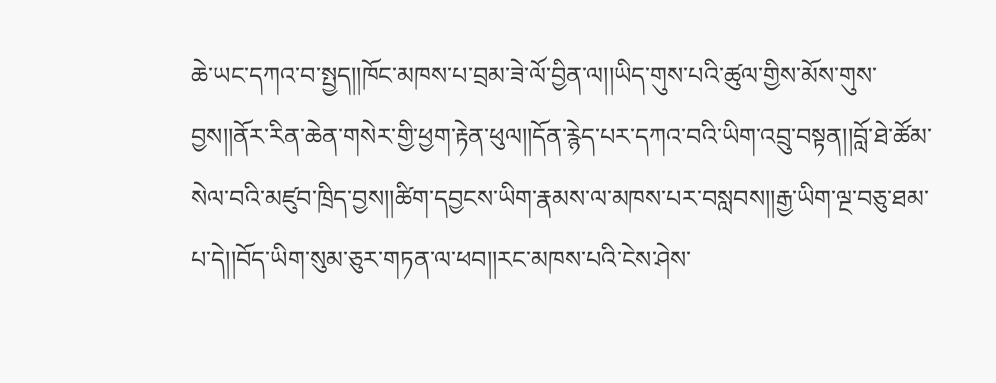ཆེ་ཡང་དཀའ་བ་སྤྱད།།ཁོང་མཁས་པ་བྲམ་ཟེ་ལོ་བྱིན་ལ།།ཡིད་གུས་པའི་ཚུལ་གྱིས་མོས་གུས་བྱས།།ནོར་རིན་ཆེན་གསེར་གྱི་ཕྱག་རྟེན་ཕུལ།།དོན་རྙེད་པར་དཀའ་བའི་ཡིག་འབྲུ་བསྟན།།བློ་ཐེ་ཚོམ་སེལ་བའི་མཛུབ་ཁྲིད་བྱས།།ཚིག་དབྱངས་ཡིག་རྣམས་ལ་མཁས་པར་བསླབས།།རྒྱ་ཡིག་ལྔ་བཅུ་ཐམ་པ་དེ།།བོད་ཡིག་སུམ་ཅུར་གཏན་ལ་ཕབ།།རང་མཁས་པའི་ངེས་ཤེས་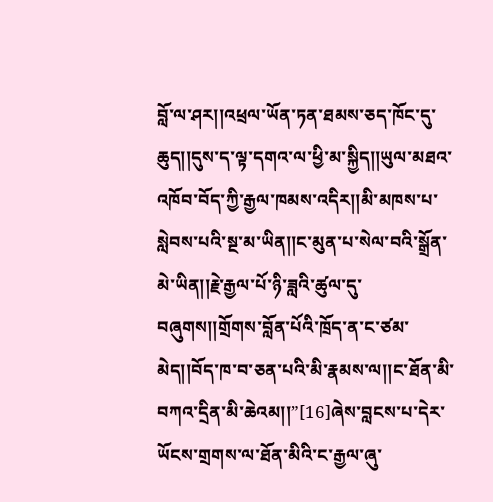བློ་ལ་ཤར།།འཕྲལ་ཡོན་ཏན་ཐམས་ཅད་ཁོང་དུ་ཆུད།།དུས་ད་ལྟ་དགའ་ལ་ཕྱི་མ་སྐྱིད།།ཡུལ་མཐའ་འཁོབ་བོད་ཀྱི་རྒྱལ་ཁམས་འདིར།།མི་མཁས་པ་སླེབས་པའི་སྔ་མ་ཡིན།།ང་མུན་པ་སེལ་བའི་སྒྲོན་མེ་ཡིན།།རྗེ་རྒྱལ་པོ་ཉི་ཟླའི་ཚུལ་དུ་བཞུགས།།གྲོགས་བློན་པོའི་ཁྲོད་ན་ང་ཙམ་མེད།།བོད་ཁ་བ་ཅན་པའི་མི་རྣམས་ལ།།ང་ཐོན་མི་བཀའ་དྲིན་མི་ཆེའམ།།”[16]ཞེས་བླངས་པ་དེར་ཡོངས་གྲགས་ལ་ཐོན་མིའི་ང་རྒྱལ་ཞུ་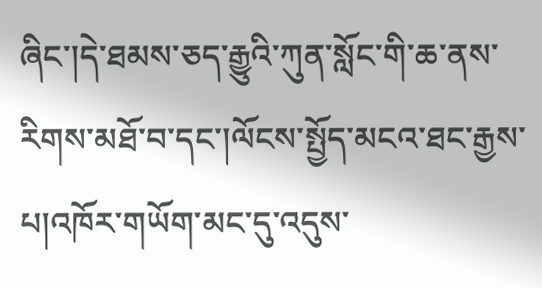ཞིང་།དེ་ཐམས་ཅད་རྒྱུའི་ཀུན་སློང་གི་ཆ་ནས་རིགས་མཐོ་བ་དང་།ལོངས་སྤྱོད་མངའ་ཐང་རྒྱས་པ།འཁོར་གཡོག་མང་དུ་འདུས་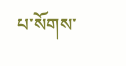པ་སོགས་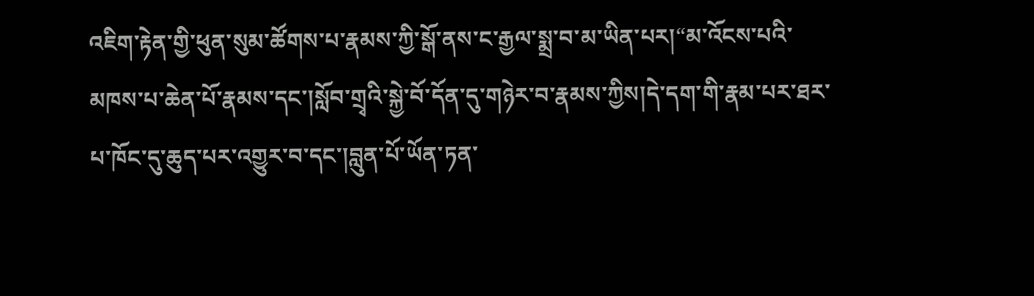འཇིག་རྟེན་གྱི་ཕུན་སུམ་ཚོགས་པ་རྣམས་ཀྱི་སྒོ་ནས་ང་རྒྱལ་སྨྲ་བ་མ་ཡིན་པར།“མ་འོངས་པའི་མཁས་པ་ཆེན་པོ་རྣམས་དང་།སློབ་གྲྭའི་སྐྱེ་བོ་དོན་དུ་གཉེར་བ་རྣམས་ཀྱིས།དེ་དག་གི་རྣམ་པར་ཐར་པ་ཁོང་དུ་ཆུད་པར་འགྱུར་བ་དང་།བླུན་པོ་ཡོན་ཏན་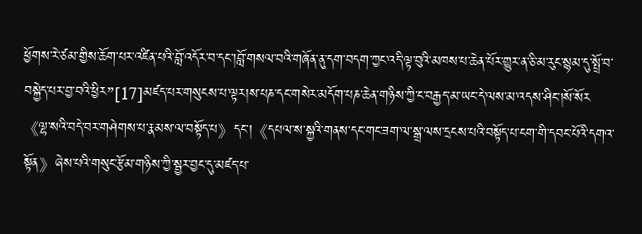ཕྱོགས་རེ་ཙམ་གྱིས་ཆོག་པར་འཛིན་པའི་བློ་འདོར་བ་དང་།བློ་གསལ་བའི་གཞོན་ནུ་དག་བདག་ཀྱང་འདི་ལྟ་བུའི་མཁས་པ་ཆེན་པོར་གྱུར་ན་ཅི་མ་རུང་སྙམ་དུ་སྤྲོ་བ་བསྐྱེད་པར་བྱ་བའི་ཕྱིར”[17]མཛད་པར་གསུངས་པ་ལྟར།ས་པཎ་དང་གསེར་མདོག་པཎ་ཆེན་གཉིས་ཀྱི་ང་བརྒྱད་མ་ཡང་དེ་ལས་མ་འདས་ཤིང་།སོ་སོར《ལྷ་སའི་བདེ་བར་གཤེགས་པ་རྣམས་ལ་བསྟོད་པ》དང་།《དཔལ་ས་སྐྱའི་གནས་དང་གང་ཟག་ལ་སྒྲ་ལས་དྲངས་པའི་བསྟོད་པ་ངག་གི་དབང་པོའི་དགའ་སྟོན》ཞེས་པའི་གསུང་རྩོམ་གཉིས་ཀྱི་སྦྱར་བྱང་དུ་མཛད་པ་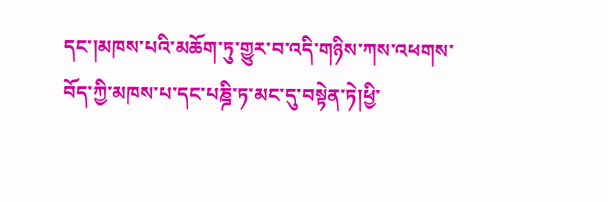དང་།མཁས་པའི་མཆོག་ཏུ་གྱུར་བ་འདི་གཉིས་ཀས་འཕགས་བོད་ཀྱི་མཁས་པ་དང་པཎྜི་ཏ་མང་དུ་བསྟེན་ཏེ།ཕྱི་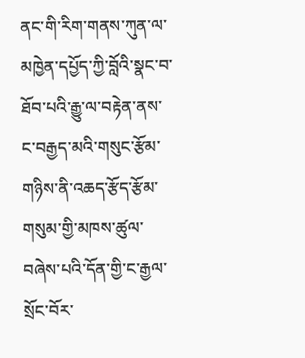ནང་གི་རིག་གནས་ཀུན་ལ་མཁྱེན་དཔྱོད་ཀྱི་བློའི་སྣང་བ་ཐོབ་པའི་རྒྱུ་ལ་བརྟེན་ནས་ང་བརྒྱད་མའི་གསུང་རྩོམ་གཉིས་ནི་འཆད་རྩོད་རྩོམ་གསུམ་གྱི་མཁས་ཚུལ་བཞེས་པའི་དོན་གྱི་ང་རྒྱལ་སྲོང་བོར་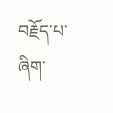བརྗོད་པ་ཞིག་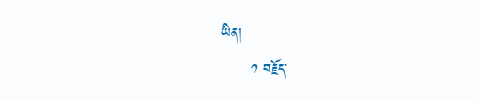ཡིན།
      ༡ བརྗོད་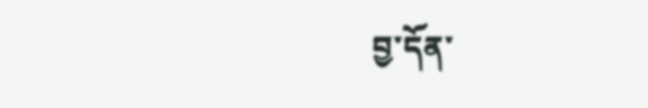བྱ་དོན་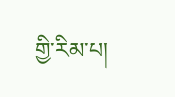གྱི་རིམ་པ།